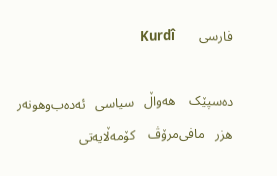فارسی       Kurdî

ده‌سپێک    هه‌واڵ   سیاسی   ئه‌ده‌ب‌وهونه‌ر   هزر   مافی‌مرۆڤ    کۆمه‌ڵایه‌تی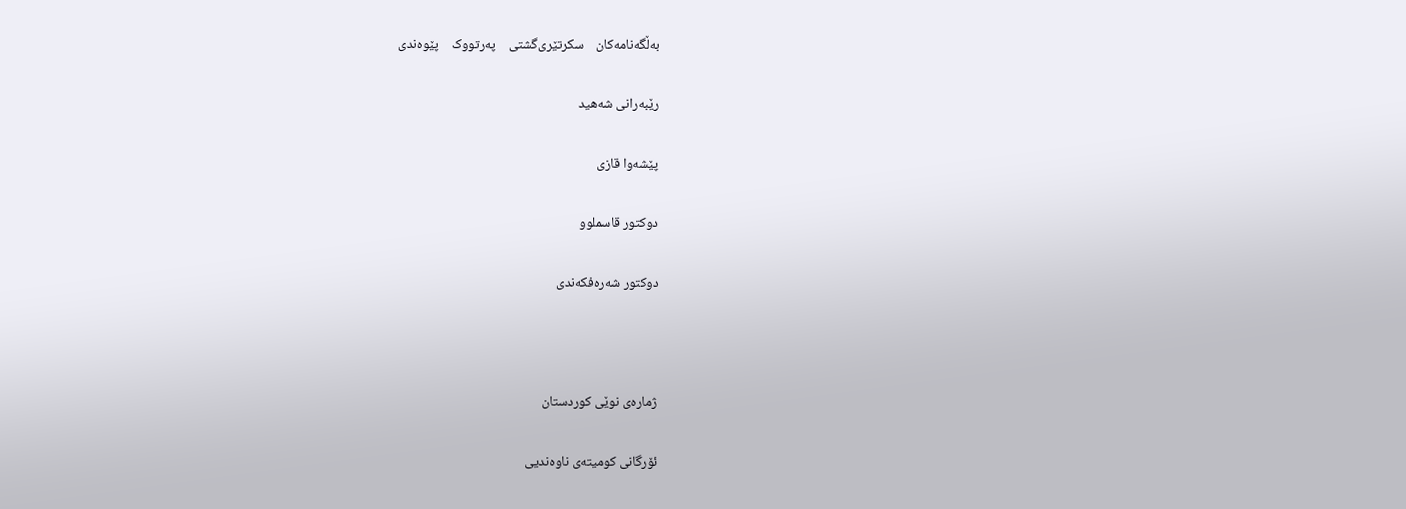به‌ڵگه‌نامه‌کان    سکرتێری‌گشتی    په‌رتووک    پێوه‌ندی

رێبه‌رانی شه‌هید

پێشه‌وا قازی‌

دوكتور قاسملوو

دوكتور شه‌ره‌فکه‌ندی



ژماره‌ی نوێی كوردستان

ئۆرگانی كومیته‌ی ناوه‌ندیی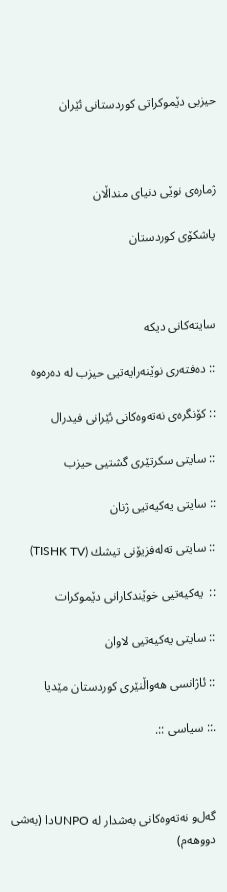حیزبی دێموكراتی كوردستانی ئێران



ژماره‌ی نوێی دنیای منداڵان

پاشكۆی كوردستان



سایته‌کانی دیکه

:: ده‌فته‌ری نوێنه‌رایه‌تیی حیزب له ده‌ره‌وه

:: كۆنگره‌ی‌ نه‌ته‌وه‌كانی‌ ئێرانی‌ فیدرال

:: سایتی سکرتێری گشتیی حیزب

:: سایتی یه‌كیه‌تیی ژنان

:: سایتی ته‌له‌فزیۆنی‌ تیشك (TISHK TV)

::  یه‌كیه‌تیی‌ خوێندكارانی‌ دێموكرات

:: سایتی یه‌کیه‌تیی لاوان

:: ئاژانسی هه‌واڵنێری كوردستان مێدیا

.:: سیاسی ::.



گه‌ل‌و نه‌ته‌وه‌كانی‌ به‌شدار له‌ UNPOدا (به‌شی‌ دووهه‌م)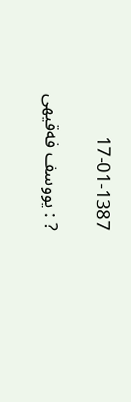17-01-1387

? : یووسف فه‌قیهی‌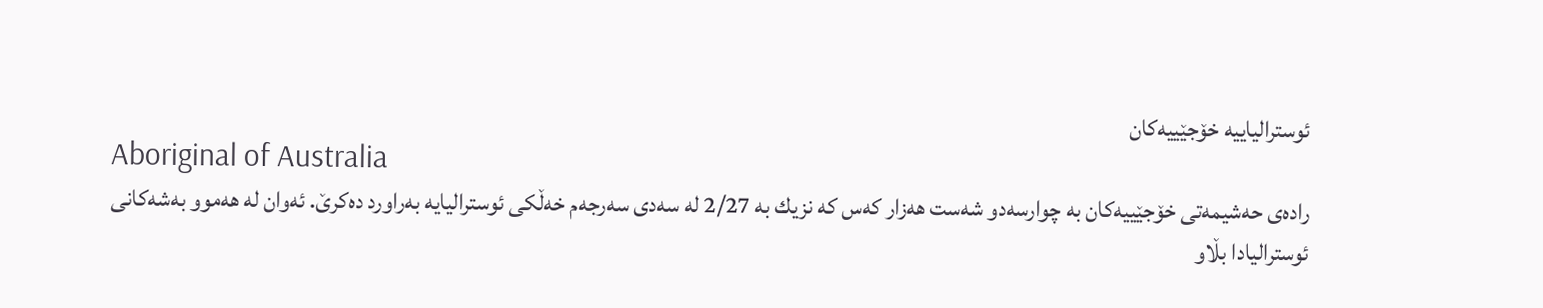ئوسترالیاییه‌ خۆجێییه‌كان
Aboriginal of Australia
راده‌ی‌ حه‌شیمه‌تی‌ خۆجێییه‌كان به‌ چوارسه‌د‌و شه‌ست هه‌زار كه‌س كه‌ نزیك به‌ 2/27 له‌ سه‌دی‌ سه‌رجه‌م خه‌ڵكی‌ ئوسترالیایه‌ به‌راورد ده‌كرێ‌. ئه‌وان له‌ هه‌موو به‌شه‌كانی‌ ئوسترالیادا بڵاو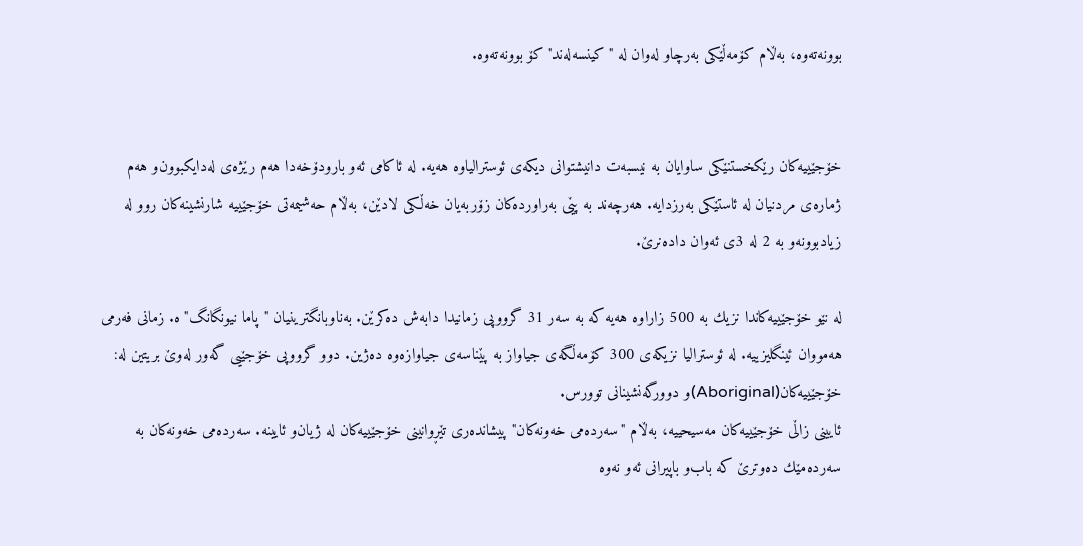بوونه‌ته‌وه‌، به‌ڵام كۆمه‌ڵێكی‌ به‌رچاو له‌وان له‌ "كینسه‌له‌ند" كۆ بوونه‌ته‌وه‌.


خۆجێییه‌كان رێكخستنێكی‌ ساوایان به‌ نیسبه‌ت دانیشتوانی‌ دیكه‌ی‌ ئوسترالیاوه‌ هه‌یه‌. له‌ ئاكامی‌ ئه‌و بارودۆخه‌دا هه‌م رێژه‌ی‌ له‌دایكبوون‌و هه‌م ژماره‌ی‌ مردنیان له‌ ئاستێكی‌ به‌رزدایه‌. هه‌رچه‌ند به‌ پێی‌ به‌راورده‌كان زۆربه‌یان خه‌ڵكی‌ لادێن، به‌ڵام حه‌شیمه‌تی‌ خۆجێییه‌ شارنشینه‌كان روو له‌ زیادبوونه‌‌و به‌ 2 له‌ 3ی‌ ئه‌وان داده‌نرێ‌.

له‌ نێو خۆجێییه‌كاندا نزیك به‌ 500 زاراوه‌ هه‌یه‌ كه‌ به‌ سه‌ر 31 گرووپی‌ زمانیدا دابه‌ش ده‌كرێن. به‌ناوبانگترینیان "پاما نیونگانگ"ه‌. زمانی‌ فه‌رمی‌ هه‌مووان ئینگلیزییه‌. له‌ ئوسترالیا نزیكه‌ی‌ 300 كۆمه‌ڵگه‌ی‌ جیاواز به‌ پێناسه‌ی‌ جیاوازه‌وه‌ ده‌ژین. دوو گرووپی‌ خۆجێیی‌ گه‌ور له‌وێ‌ بریتین له‌: خۆجێییه‌كان(Aboriginal)و دوورگه‌نشینانی‌ توورس.
ئایینی‌ زاڵی‌ خۆجێییه‌كان مه‌سیحییه‌، به‌ڵام "سه‌رده‌می‌ خه‌ونه‌كان" پیشانده‌ری‌ تێڕوانینی‌ خۆجێییه‌كان له‌ ژیان‌و ئایینه‌. سه‌رده‌می‌ خه‌ونه‌كان به‌ سه‌رده‌مێك ده‌وترێ‌ كه‌ باب‌و باپیرانی‌ ئه‌و نه‌وه‌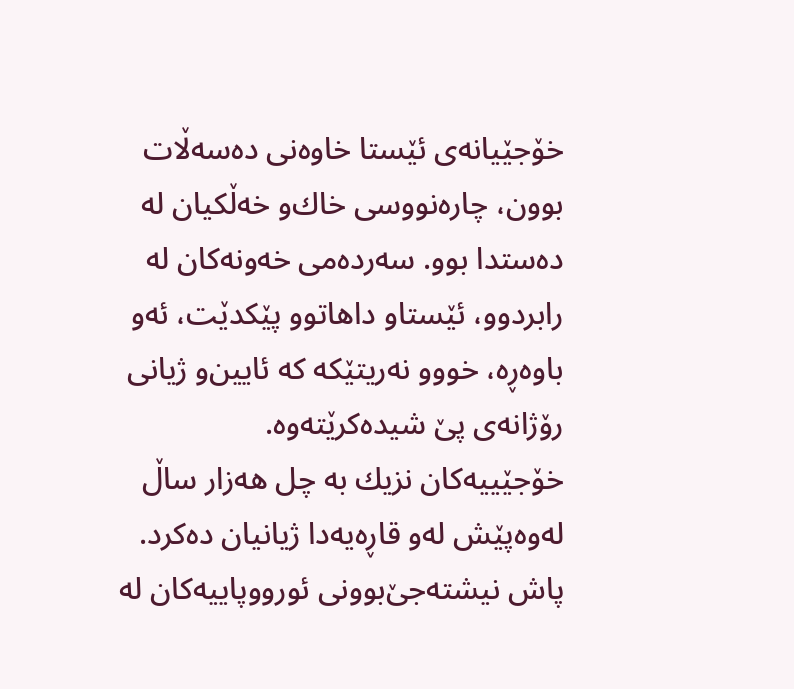خۆجێیانه‌ی‌ ئێستا خاوه‌نی‌ ده‌سه‌ڵات بوون، چاره‌نووسی‌ خاك‌و خه‌ڵكیان له‌ ده‌ستدا بوو. سه‌رده‌می‌ خه‌ونه‌كان له‌ رابردوو، ئێستا‌و داهاتوو پێكدێت، ئه‌و باوه‌ڕه‌، خوو‌و نه‌ریتێكه‌ كه‌ ئایین‌و ژیانی‌ رۆژانه‌ی‌ پێ‌ شیده‌كرێته‌وه‌.
خۆجێییه‌كان نزیك به‌ چل هه‌زار ساڵ له‌وه‌پێش له‌و قاڕه‌یه‌دا ژیانیان ده‌كرد. پاش نیشته‌جێ‌بوونی‌ ئورووپاییه‌كان له‌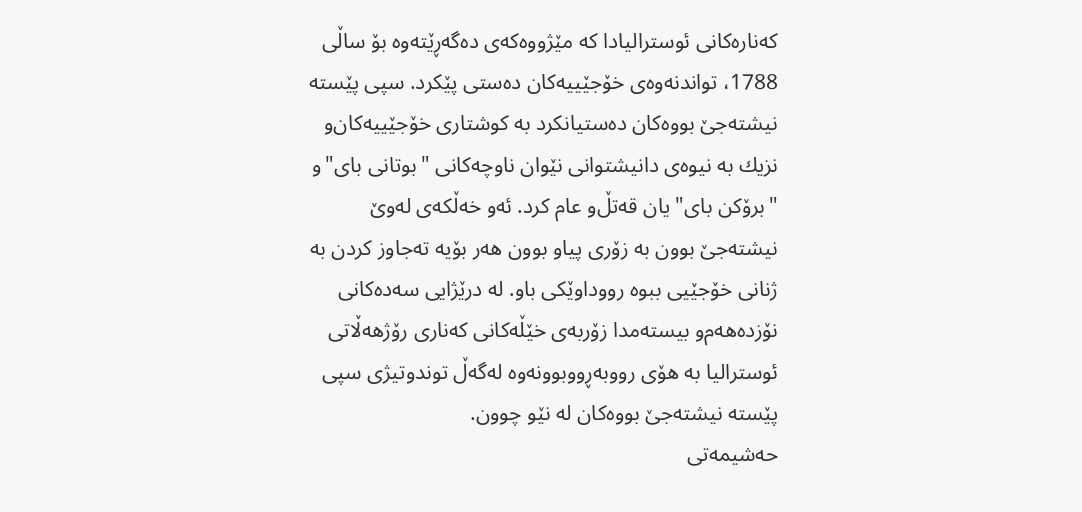كه‌ناره‌كانی‌ ئوسترالیادا كه‌ مێژووه‌كه‌ی‌ ده‌گه‌ڕێته‌وه‌ بۆ ساڵی‌ 1788، تواندنه‌وه‌ی‌ خۆجێییه‌كان ده‌ستی‌ پێكرد. سپی‌ پێسته‌ نیشته‌جێ بووه‌كان ده‌ستیانكرد به‌ كوشتاری‌ خۆجێییه‌كان‌و نزیك به‌ نیوه‌ی‌ دانیشتوانی‌ نێوان ناوچه‌كانی‌ "بوتانی‌ بای‌"و "برۆكن بای‌" یان قه‌تڵ‌و عام كرد. ئه‌و خه‌ڵكه‌ی‌ له‌وێ‌ نیشته‌جێ‌ بوون به‌ زۆری‌ پیاو بوون هه‌ر بۆیه‌ ته‌جاوز كردن به‌ ژنانی‌ خۆجێیی‌ ببوه‌ رووداوێكی‌ باو. له‌ درێژایی‌ سه‌ده‌كانی‌ نۆزده‌هه‌م‌و بیسته‌مدا زۆربه‌ی‌ خێڵه‌كانی‌ كه‌ناری‌ رۆژهه‌ڵاتی‌ ئوسترالیا به‌ هۆی‌ رووبه‌ڕووبوونه‌وه‌ له‌گه‌ڵ توندوتیژی‌ سپی‌ پێسته‌ نیشته‌جێ‌ بووه‌كان له‌ نێو چوون.
حه‌شیمه‌تی‌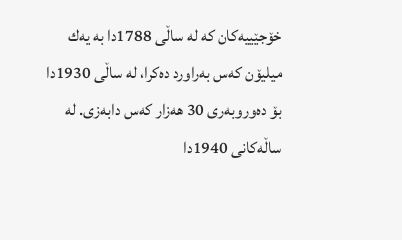خۆجێییه‌كان كه‌ له‌ ساڵی‌ 1788دا به‌ یه‌ك میلیۆن كه‌س به‌راورد ده‌كرا، له‌ ساڵی‌ 1930دا بۆ ده‌ور‌وبه‌ری‌ 30 هه‌زار كه‌س دابه‌زی‌. له‌ ساڵه‌كانی‌ 1940دا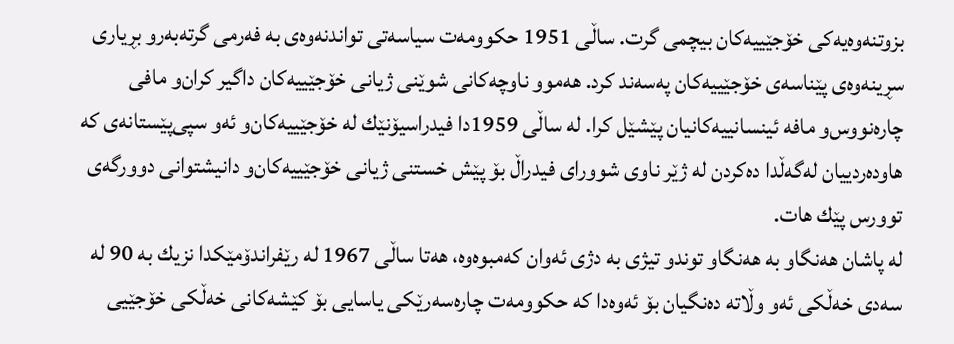بزوتنه‌وه‌یه‌كی‌ خۆجێییه‌كان بیچمی‌ گرت. ساڵی‌ 1951 حكوومه‌ت سیاسه‌تی‌ تواندنه‌وه‌ی‌ به‌ فه‌رمی‌ گرته‌به‌ر‌و بڕیاری‌ سڕینه‌وه‌ی‌ پێناسه‌ی‌ خۆجێییه‌كان په‌سه‌ند كرد. هه‌موو ناوچه‌كانی‌ شوێنی‌ ژیانی‌ خۆجێییه‌كان داگیر كران‌و مافی‌ چاره‌نووس‌و مافه‌ ئینسانییه‌كانیان پێشێل كرا. له‌ ساڵی‌ 1959دا فیدراسیۆنێك له‌ خۆجێییه‌كان‌و ئه‌و سپی‌پێستانه‌ی‌ كه‌ هاوده‌ردییان له‌گه‌ڵدا ده‌كردن له‌ ژێر ناوی‌ شوورای‌ فیدراڵ بۆ پێش خستنی‌ ژیانی‌ خۆجێییه‌كان‌و دانیشتوانی‌ دوورگه‌ی‌ توورس پێك هات.
له‌ پاشان هه‌نگاو به‌ هه‌نگاو توند‌و تیژی‌ به‌ دژی‌ ئه‌وان كه‌مبوه‌وه‌، هه‌تا ساڵی‌ 1967 له‌ رێفراندۆمێكدا نزیك به‌ 90 له‌ سه‌دی‌ خه‌ڵكی‌ ئه‌و وڵاته‌ ده‌نگیان بۆ ئه‌وه‌دا كه‌ حكوومه‌ت چاره‌سه‌رێكی‌ یاسایی‌ بۆ كێشه‌كانی‌ خه‌ڵكی‌ خۆجێیی‌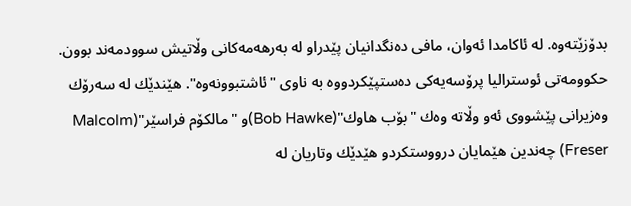بدۆزێته‌وه‌. له‌ ئاكامدا ئه‌وان، مافی‌ ده‌نگدانیان پێدرا‌و له‌ به‌رهه‌مه‌كانی‌ وڵاتیش سوودمه‌ند بوون.
حكوومه‌تی‌ ئوسترالیا پرۆسه‌یه‌كی‌ ده‌ستپێكردووه‌ به‌ ناوی‌ "ئاشتبوونه‌وه‌". هێندێك له‌ سه‌رۆك وه‌زیرانی‌ پێشووی‌ ئه‌و وڵاته‌ وه‌ك "بۆب هاوك"(Bob Hawke)و "مالكۆم فراسێر"(Malcolm Freser) چه‌ندین هێمایان درووستكرد‌و هێدێك وتاریان له‌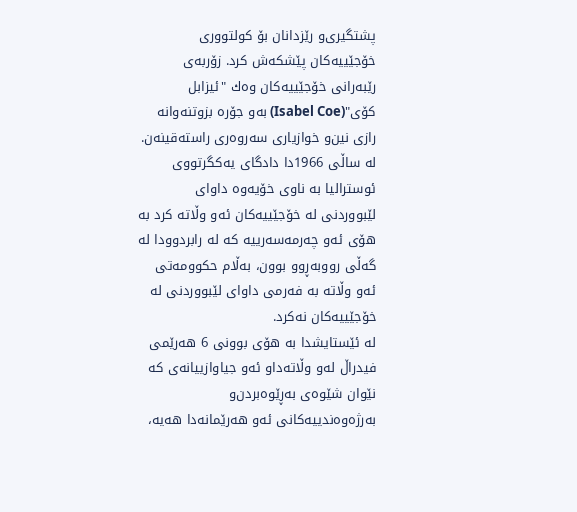پشتگیری‌‌و رێزدانان بۆ كولتووری‌ خۆجێییه‌كان پێشكه‌ش كرد. زۆربه‌ی‌ رێبه‌رانی‌ خۆجێییه‌كان وه‌ك "ئیزابل كۆی‌"(Isabel Coe) به‌و جۆره‌ بزوتنه‌وانه‌ رازی‌ نین‌و خوازیاری‌ سه‌روه‌ری‌ راسته‌قینه‌ن.
له‌ ساڵی‌ 1966دا دادگای‌ یه‌كگرتووی‌ ئوسترالیا به‌ ناوی‌ خۆیه‌وه‌ داوای‌ لێبووردنی‌ له‌ خۆجێییه‌كان ئه‌و وڵاته‌ كرد به‌ هۆی‌ ئه‌و چه‌رمه‌سه‌رییه‌ كه‌ له‌ رابردوودا له‌ گه‌ڵی‌ رووبه‌ڕوو بوون، به‌ڵام حكوومه‌تی‌ ئه‌و وڵاته‌ به‌ فه‌رمی‌ داوای‌ لێبووردنی‌ له‌ خۆجێییه‌كان نه‌كرد.
له‌ ئێستایشدا به‌ هۆی‌ بوونی‌ 6 هه‌رێمی‌ فیدراڵ له‌و وڵاته‌دا‌و ئه‌و جیاوازییانه‌ی‌ كه‌ نێوان شێوه‌ی‌ به‌ڕێوه‌بردن‌و به‌رژه‌وه‌ندییه‌كانی‌ ئه‌و هه‌رێمانه‌دا هه‌یه‌،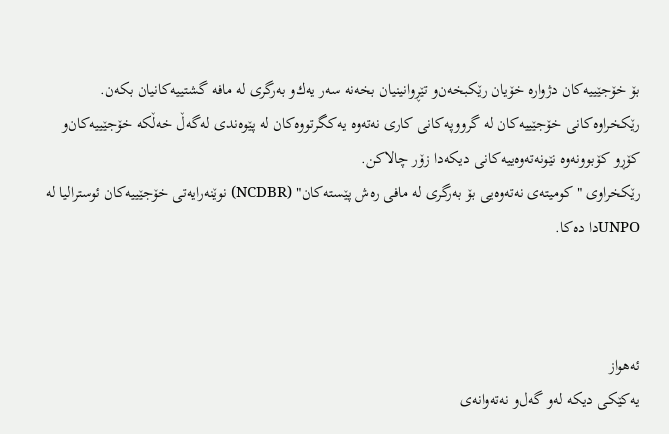بۆ خۆجێییه‌كان دژواره‌ خۆیان رێكبخه‌ن‌و تێڕوانینیان بخه‌نه‌ سه‌ر یه‌ك‌و به‌رگری‌ له‌ مافه‌ گشتییه‌كانیان بكه‌ن. رێكخراوه‌كانی‌ خۆجێییه‌كان له‌ گرووپه‌كانی‌ كاری‌ نه‌ته‌وه‌ یه‌كگرتووه‌كان له‌ پێوه‌ندی‌ له‌گه‌ڵ خه‌ڵكه‌ خۆجێییه‌كان‌و كۆڕ‌و كۆبوونه‌وه‌ نێونه‌ته‌وه‌ییه‌كانی‌ دیكه‌دا زۆر چالاكن.
رێكخراوی‌ "كومیته‌ی‌ نه‌ته‌وه‌یی‌ بۆ به‌رگری‌ له‌ مافی‌ ره‌ش پێسته‌كان" (NCDBR) نوێنه‌رایه‌تی‌ خۆجێییه‌كان ئوسترالیا له‌ UNPOدا ده‌كا.



ئه‌هواز
یه‌كێكی‌ دیكه‌ له‌و گه‌ل‌و نه‌ته‌وانه‌ی‌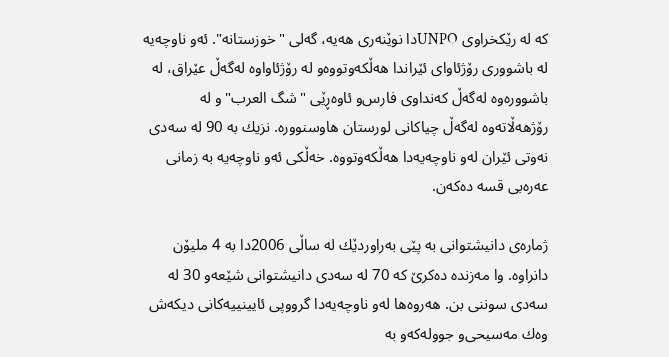كه‌ له‌ رێكخراوی‌ UNPOدا نوێنه‌ری‌ هه‌یه‌، گه‌لی‌ "خوزستانه‌". ئه‌و ناوچه‌یه‌ له‌ باشووری‌ رۆژئاوای‌ ئێراندا هه‌ڵكه‌وتووه‌‌و له‌ رۆژئاواوه‌ له‌گه‌ڵ عێراق، له‌ باشووره‌وه‌ له‌گه‌ڵ كه‌نداوی‌ فارس‌و ئاوه‌ڕێی‌ "شگ العرب"و له‌ رۆژهه‌ڵاته‌وه‌ له‌گه‌ڵ چیاكانی‌ لورستان هاوسنووره‌. نزیك به‌ 90 له‌ سه‌دی‌ نه‌وتی‌ ئێران له‌و ناوچه‌یه‌دا هه‌ڵكه‌وتووه‌. خه‌ڵكی‌ ئه‌و ناوچه‌یه‌ به‌ زمانی‌ عه‌ره‌بی‌ قسه‌ ده‌كه‌ن.

ژماره‌ی‌ دانیشتوانی‌ به‌ پێی‌ به‌راوردێك له‌ ساڵی‌ 2006دا به‌ 4 ملیۆن دانراوه‌. وا مه‌زنده‌ ده‌كرێ‌ كه‌ 70 له‌ سه‌دی‌ دانیشتوانی‌ شێعه‌‌و 30 له‌ سه‌دی‌ سوننی‌ بن. هه‌روه‌ها له‌و ناوچه‌یه‌دا گرووپی‌ ئایینییه‌كانی‌ دیكه‌ش وه‌ك مه‌سیحی‌‌و جووله‌كه‌‌و به‌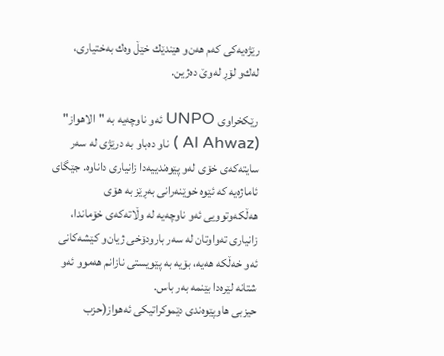رێژه‌یه‌كی‌ كه‌م هه‌ن‌و هێندێك خێڵ وه‌ك به‌ختیاری‌، له‌ك‌و لۆڕ له‌وێ‌ ده‌ژین.

رێكخراوی‌ UNPO ئه‌و ناوچه‌یه‌ به‌ "الاهواز" (Al Ahwaz ) ناو ده‌با‌و به‌ درێژی‌ له‌ سه‌ر سایته‌كه‌ی‌ خۆی‌ له‌و پێوه‌ندییه‌دا زانیاری‌ داناوه‌. جێگای‌ ئاماژه‌یه‌ كه‌ ئێوه‌ خوێنه‌رانی‌ به‌ڕێز به‌ هۆی‌ هه‌ڵكه‌وتوویی‌ ئه‌و ناوچه‌یه‌ له‌ وڵاته‌كه‌ی‌ خۆماندا، زانیاری‌ ته‌واوتان له‌ سه‌ر بارودۆخی‌ ژیان‌و كێشه‌كانی‌ ئه‌و خه‌ڵكه‌ هه‌یه‌، بۆیه‌ به‌ پێویستی‌ نازانم هه‌موو ئه‌و شتانه‌ لێره‌دا بێنمه‌ به‌ر باس.
حیزبی‌ هاوپێوه‌ندی‌ دێموكراتیكی‌ ئه‌هواز(حزب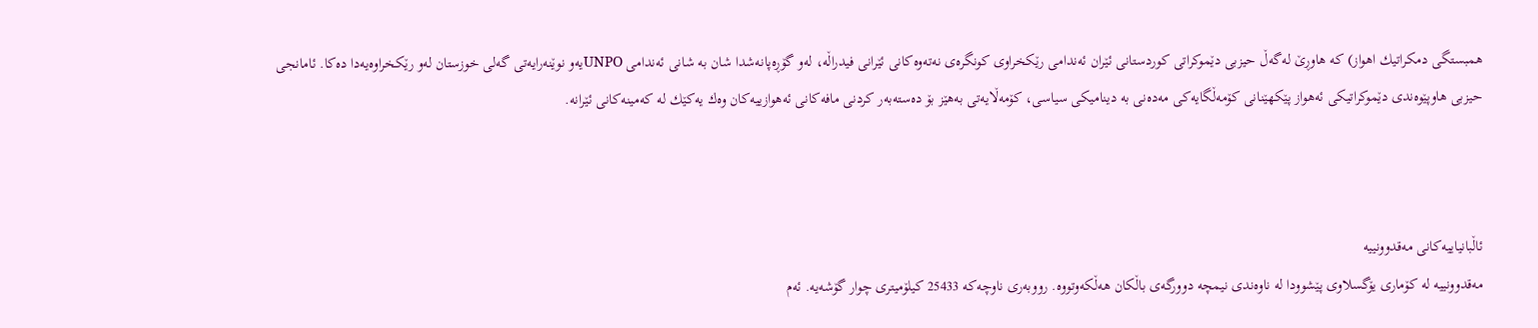همبستگی‌ دمكراتیك اهواز) كه‌ هاوڕێ‌ له‌گه‌ڵ حیزبی‌ دێموكراتی‌ كوردستانی‌ ئێران ئه‌ندامی‌ رێكخراوی‌ كونگره‌ی‌ نه‌ته‌وه‌كانی‌ ئێرانی‌ فیدراڵه‌، له‌و گۆڕه‌پانه‌شدا شان به‌ شانی‌ ئه‌ندامی‌ UNPOیه‌‌و نوێنه‌رایه‌تی‌ گه‌لی‌ خوزستان له‌و رێكخراوه‌یه‌دا ده‌كا. ئامانجی‌ حیزبی‌ هاوپێوه‌ندی‌ دێموكراتیكی‌ ئه‌هواز پێكهێنانی‌ كۆمه‌ڵگایه‌كی‌ مه‌ده‌نی‌ به‌ دینامیكی‌ سیاسی‌، كۆمه‌ڵایه‌تی‌ به‌هێز بۆ ده‌سته‌به‌ر كردنی‌ مافه‌كانی‌ ئه‌هوازییه‌كان وه‌ك یه‌كێك له‌ كه‌مینه‌كانی‌ ئێرانه‌.



ئاڵبانیاییه‌كانی‌ مه‌قدوونییه‌
مه‌قدوونییه‌ له‌ كۆماری‌ یۆگسلاوی‌ پێشوودا له‌ ناوه‌ندی‌ نیمچه‌ دوورگه‌ی‌ باڵكان هه‌ڵكه‌وتووه‌. رووبه‌ری‌ ناوچه‌كه‌ 25433 كیلۆمیتری‌ چوار گۆشه‌یه‌. ئه‌م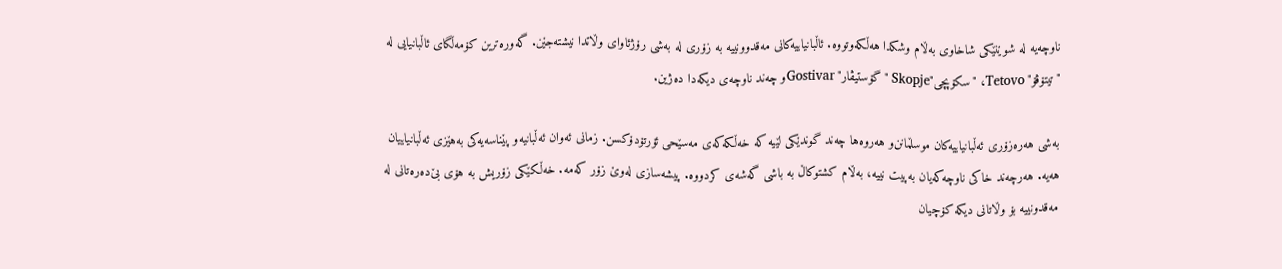ناوچه‌یه‌ له‌ شوێنێكی‌ شاخاوی‌ به‌ڵام وشكدا هه‌ڵكه‌وتووه‌. ئاڵبانیاییه‌كانی‌ مه‌قدوونییه‌ به‌ زۆری‌ له‌ به‌شی‌ رۆژئاوای‌ وڵاتدا نیشته‌جێن. گه‌وره‌ترین كۆمه‌ڵگای‌ ئاڵبانیایی‌ له‌ "تیتۆڤۆ" Tetovo، "سكۆپچی‌"Skopje "گۆستیڤار" Gostivarو چه‌ند ناوچه‌ی‌ دیكه‌دا ده‌ژین.

به‌شی‌ هه‌ره‌زۆری‌ ئه‌ڵبانیاییه‌كان موسڵمانن‌و هه‌روه‌ها چه‌ند گوندێكی‌ لێیه‌ كه‌ خه‌ڵكه‌كه‌ی‌ مه‌سێحی‌ ئۆرتۆدۆكسن. زمانی‌ ئه‌وان ئه‌ڵبانیه‌‌و پێناسه‌یه‌كی‌ به‌هێزی‌ ئه‌ڵبانیاییان هه‌یه‌. هه‌رچه‌ند خاكی‌ ناوچه‌كه‌یان به‌پیت نییه‌، به‌ڵام كشتوكاڵ به‌ باشی‌ گه‌شه‌ی‌ كردووه‌. پیشه‌سازی‌ له‌وێ‌ زۆر كه‌مه‌. خه‌ڵكێكی‌ زۆریش به‌ هۆی‌ بێ‌ده‌ره‌تانی‌ له‌ مه‌قدونییه‌ بۆ وڵاتانی‌ دیكه‌ كۆچیان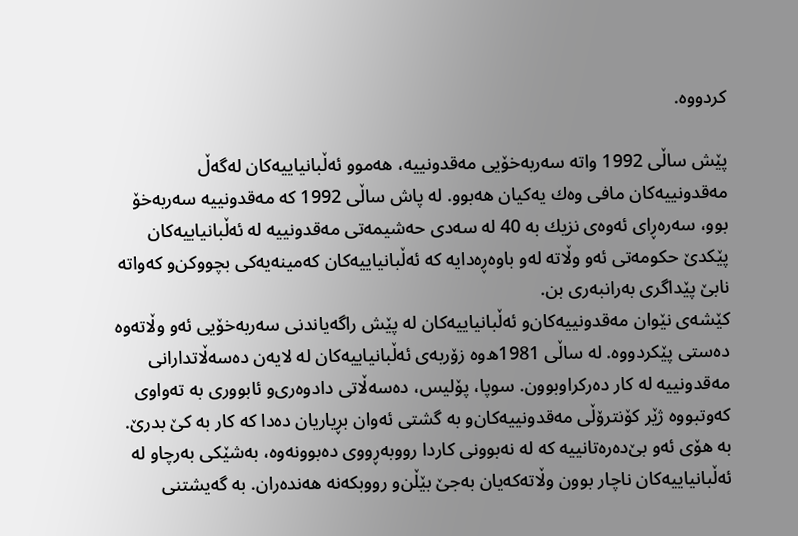كردووه‌.

پێش ساڵی‌ 1992 واته‌ سه‌ربه‌خۆیی‌ مه‌قدونییه‌، هه‌موو ئه‌ڵبانیاییه‌كان له‌گه‌ڵ مه‌قدونییه‌كان مافی‌ وه‌ك یه‌كیان هه‌بوو. له‌ پاش ساڵی‌ 1992 كه‌ مه‌قدونییه‌ سه‌ربه‌خۆ بوو، سه‌ره‌ڕای‌ ئه‌وه‌ی‌ نزیك به‌ 40 له‌ سه‌دی‌ حه‌شیمه‌تی‌ مه‌قدونییه‌ له‌ ئه‌ڵبانیاییه‌كان پێكدێ‌ حكومه‌تی ئه‌و وڵاته‌ له‌و باوه‌ڕه‌دایه‌ كه‌ ئه‌ڵبانیاییه‌كان كه‌مینه‌یه‌كی‌ بچووكن‌و كه‌واته‌ نابێ‌ پێداگری‌ به‌رانبه‌ری‌ بن.
كێشه‌ی‌ نێوان مه‌قدونییه‌كان‌و ئه‌ڵبانیاییه‌كان له‌ پێش راگه‌یاندنی‌ سه‌ربه‌خۆیی‌ ئه‌و وڵاته‌وه‌ ده‌ستی‌ پێكردووه‌. له‌ ساڵی‌ 1981ه‌وه‌ زۆربه‌ی‌ ئه‌ڵبانیاییه‌كان له‌ لایه‌ن ده‌سه‌ڵاتدارانی‌ مه‌قدونییه‌ له‌ كار ده‌ركراوبوون. سوپا، پۆلیس، ده‌سه‌ڵاتی‌ دادوه‌ری‌‌و ئابووری‌ به‌ ته‌واوی‌ كه‌وتبووه‌ ژێر كۆنترۆڵی‌ مه‌قدونییه‌كان‌و به‌ گشتی‌ ئه‌وان بڕیاریان ده‌دا كه‌ كار به‌ كێ‌ بدرێ‌. به‌ هۆی‌ ئه‌و بێ‌ده‌ره‌تانییه‌ كه‌ له‌ نه‌بوونی‌ كاردا رووبه‌ڕووی‌ ده‌بوونه‌وه‌، به‌شێكی‌ به‌رچاو له‌ ئه‌ڵبانیاییه‌كان ناچار بوون وڵاته‌كه‌یان به‌جێ‌ بێڵن‌و رووبكه‌نه‌ هه‌نده‌ران. به‌ گه‌یشتنی‌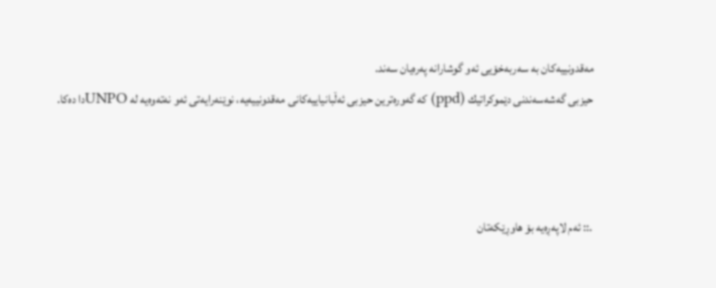مه‌قدونییه‌كان به‌ سه‌ربه‌خۆیی‌ ئه‌و گوشارانه‌ په‌ره‌یان سه‌ند.
حیزبی‌ گه‌شه‌سه‌ندنی‌ دێموكراتیك (ppd) كه‌ گه‌وره‌ترین حیزبی‌ ئه‌ڵبانیاییه‌كانی‌ مه‌قدونییه‌یه‌، نوێنه‌رایه‌تی‌ ئه‌و نه‌ته‌وه‌یه‌ له‌ UNPOدا ده‌كا.



.:: ئه‌م لاپه‌ڕه‌یه بۆ هاوڕێکه‌تان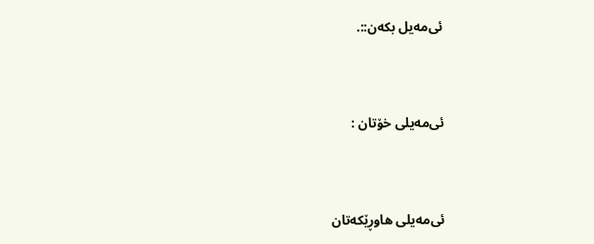ئی‌مه‌یل بکه‌ن::.



ئی‌مه‌یلی خۆتان :



ئی‌مه‌یلی هاوڕێکه‌تان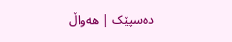ده‌سپێک | هه‌واڵ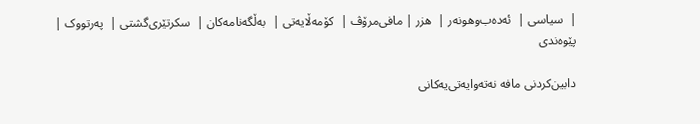|  سیاسی |  ئه‌ده‌ب‌وهونه‌ر |  هزر | مافی‌مرۆڤ |  کۆمه‌ڵایه‌تی |  به‌ڵگه‌نامه‌کان |  سکرتێری‌گشتی |  په‌رتووک |  پێوه‌ندی

دابین‌كردنی‌ مافه‌ نه‌ته‌وایه‌تی‌یه‌کانی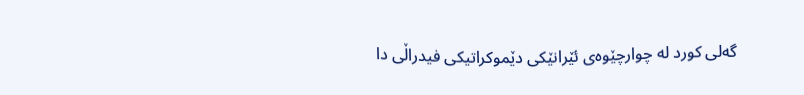گه‌لی‌ كورد له‌ چوارچێوه‌ی ئێرانێکی دێموكراتیكی‌ فیدراڵی‌ دا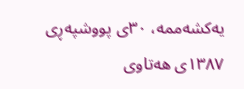یه‌کشه‌ممه، ۳۰‌ی پوو‌شپه‌ڕی ۱۳۸۷ی هه‌تاوی